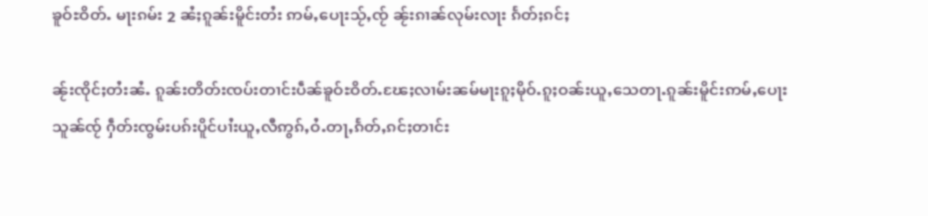ၶူဝ်ႊဝိတ်ႉ မႃးၵမ်း 2 ၼႆႈၵူၼ်းမိူင်းတႆး ဢမ်ႇပေႃးသႂ်ႇၸႂ် ၼႂ်းၵၢၼ်လုမ်းလႃး ၵႅတ်ႈၵင်ႈ

ၼႂ်းၸိုင်ႈတႆးၼႆႉ ၵူၼ်းတိတ်းၸပ်းတၢင်းပဵၼ်ၶူဝ်ႊဝိတ်ႉၽႄႈလၢမ်းၼမ်မႃးၵူႈမိုဝ်ႉၵူႈဝၼ်းယူႇသေတႃႉၵူၼ်းမိူင်းဢမ်ႇပေႃးသူၼ်ၸႂ် ႁဵတ်းၸွမ်းပၵ်းပိူင်ပၢႆးယူႇလီဢွၵ်ႇဝႆႉတႃႇၵႅတ်ႇၵင်ႈတၢင်း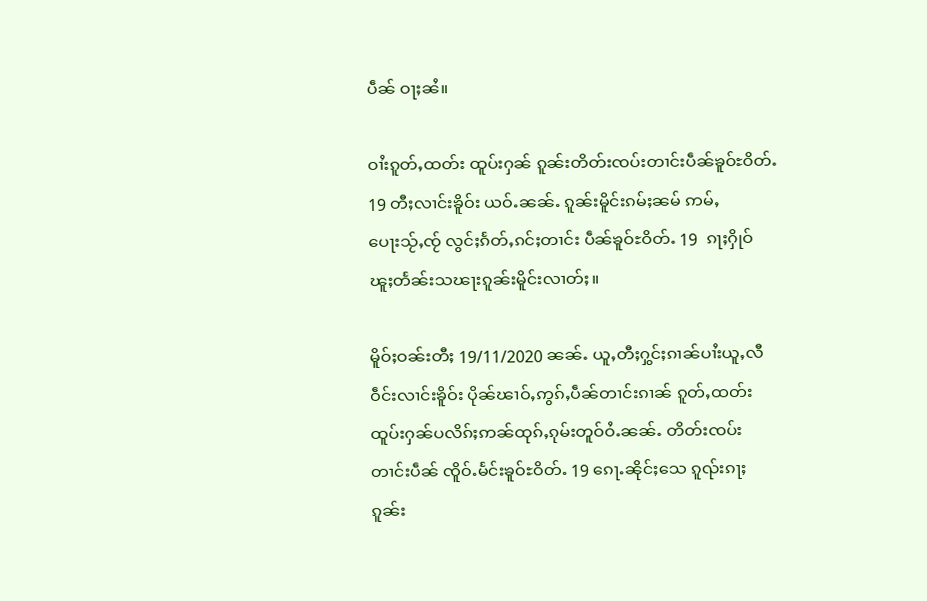ပဵၼ် ဝႃႈၼႆ။

ဝၢႆးၵူတ်ႇထတ်း ထူပ်းႁၼ် ၵူၼ်းတိတ်းၸပ်းတၢင်းပဵၼ်ၶူဝ်ႊဝိတ်ႉ 19 တီႈလၢင်းၶိူဝ်း ယဝ်ႉၼၼ်ႉ ၵူၼ်းမိူင်းၵမ်ႈၼမ် ဢမ်ႇ ပေႃးသႂ်ႇၸႂ် လွင်ႈၵႅတ်ႇၵင်ႈတၢင်း ပဵၼ်ၶူဝ်ႊဝိတ်ႉ 19  ၵႃႈႁိုဝ် ၽူႈတႅၼ်းသၽႃးၵူၼ်းမိူင်းလၢတ်ႈ။

မိူဝ်ႈဝၼ်းတီႈ 19/11/2020 ၼၼ်ႉ ယူႇတီႈႁွင်ႈၵၢၼ်ပၢႆးယူႇလီဝဵင်းလၢင်းၶိူဝ်း ပိုၼ်ၽၢဝ်ႇဢွၵ်ႇပဵၼ်တၢင်းၵၢၼ် ၵူတ်ႇထတ်း ထူပ်းႁၼ်ပလိၵ်ႈဢၼ်ထုၵ်ႇၵုမ်းတူဝ်ဝႆႉၼၼ်ႉ တိတ်းၸပ်းတၢင်းပဵၼ် ၸိူဝ်ႉမႅင်းၶူဝ်ႊဝိတ်ႉ 19 ၵေႃႉၼိုင်ႈသေ ၵူၺ်းၵႃႈ ၵူၼ်း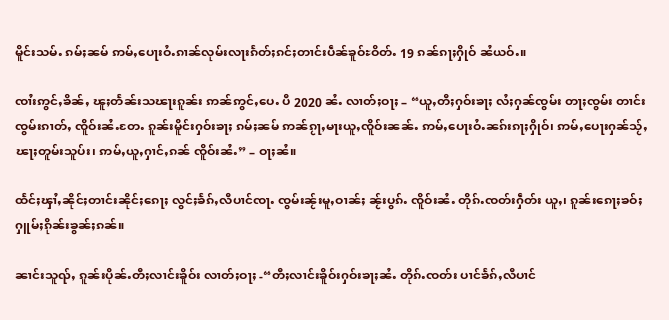မိူင်းသမ်ႉ ၵမ်ႈၼမ် ဢမ်ႇပေႃးဝႆႉၵၢၼ်လုမ်းလႃးၵႅတ်ႈၵင်ႈတၢင်းပဵၼ်ၶူဝ်ႊဝိတ်ႉ 19 ၵၼ်ၵႃႈႁိုဝ် ၼႆယဝ်ႉ။

ၸၢႆးဢွင်ႇၶိၼ်ႇ ၽူႈတႅၼ်းသၽႃးၵူၼ်း ဢၼ်ဢွင်ႇပေႉ ပီ 2020 ၼႆႉ လၢတ်ႈဝႃႈ – “ယူႇတီႈႁဝ်းၶႃႈ လႆႈႁၼ်ၸွမ်း တႃႈၸွမ်း တၢင်း ၸွမ်းၵၢတ်ႇ ၸိူဝ်းၼႆႉတႄႉ ၵူၼ်းမိူင်းႁဝ်းၶႃႈ ၵမ်ႈၼမ် ဢၼ်ၵႂႃႇမႃးယူႇၸိူဝ်းၼၼ်ႉ ဢမ်ႇပေႃးဝႆႉၼၵ်းၵႃႈႁိုဝ်၊ ဢမ်ႇပေႃးႁၼ်သႂ်ႇ ၽႃႈတူမ်းသူပ်း၊ ဢမ်ႇယူႇႁၢင်ႇၵၼ် ၸိူဝ်းၼႆႉ” – ဝႃႈၼႆ။

ထႅင်ႈၾၢႆႇၼိုင်ႈတၢင်းၼိုင်ႈၵေႃႈ လွင်ႈၶႅၵ်ႇလီပၢင်ၸႃႉ ၸွမ်းၼႂ်းမူႇဝၢၼ်ႈ ၼႂ်းပွၵ်ႉ ၸိူဝ်းၼႆႉ တိုၵ်ႉၸတ်းႁဵတ်း ယူႇ၊ ၵူၼ်းၵေႃႈၶဝ်ႈႁူမ်ႈၵိုၼ်းၶွၼ်ႈၵၼ်။

ၼၢင်းသူၺ်ႇ ၵူၼ်းပိုၼ်ႉတီႈလၢင်းၶိူဝ်း လၢတ်ႈဝႃႈ -“တီႈလၢင်းၶိူဝ်းႁဝ်းၶႃႈၼႆႉ တိုၵ်ႉၸတ်း ပၢင်ၶႅၵ်ႇလီပၢင်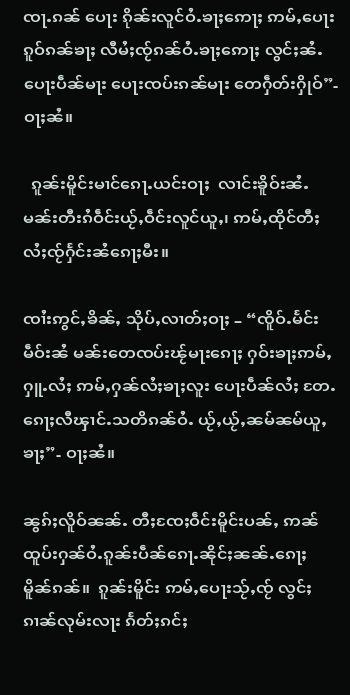ၸႃႉၵၼ် ပေႃး ၵိုၼ်းလူင်ဝႆႉၶႃႈဢေႃႈ ဢမ်ႇပေႃးၵူဝ်ၵၼ်ၶႃႈ လီမႆႈၸႂ်ၵၼ်ဝႆႉၶႃႈဢေႃႈ လွင်ႈၼႆႉ ပေႃးပဵၼ်မႃး ပေႃးၸပ်းၵၼ်မႃး တေႁဵတ်းႁိုဝ်”- ဝႃႈၼႆ။

  ၵူၼ်းမိူင်းမၢင်ၵေႃႉယင်းဝႃႈ  လၢင်းၶိူဝ်းၼႆႉ  မၼ်းတီးၵႆဝဵင်းယႂ်ႇဝဵင်းလူင်ယူႇ၊ ဢမ်ႇထိုင်တီႈလႆႈၸႂ်ႁႅင်းၼႆၵေႃႈမီး။

ၸၢႆးဢွင်ႇၶိၼ်ႇ သိုပ်ႇလၢတ်ႈဝႃႈ – “ၸိူဝ်ႉမႅင်းမဵဝ်းၼႆ မၼ်းတေၸပ်းၽႂ်မႃးၵေႃႈ ႁဝ်းၶႃႈဢမ်ႇႁူႉလႆႈ ဢမ်ႇႁၼ်လႆႈၶႃႈလူး ပေႃးပဵၼ်လႆႈ တႄႉၵေႃႈလီၾၢင်ႉသတိၵၼ်ဝႆႉ ယႂ်ႇယႂ်ႇၼမ်ၼမ်ယူႇၶႃႈ”- ဝႃႈၼႆ။

ၼွၵ်ႈလိူဝ်ၼၼ်ႉ တီႈၸႄႈဝဵင်းမိူင်းပၼ်ႇ ဢၼ်ထူပ်းႁၼ်ဝႆႉၵူၼ်းပဵၼ်ၵေႃႉၼိုင်ႈၼၼ်ႉၵေႃႈ မိူၼ်ၵၼ်။  ၵူၼ်းမိူင်း ဢမ်ႇပေႃးသႂ်ႇၸႂ် လွင်ႈၵၢၼ်လုမ်းလႃး ၵႅတ်ႈၵင်ႈ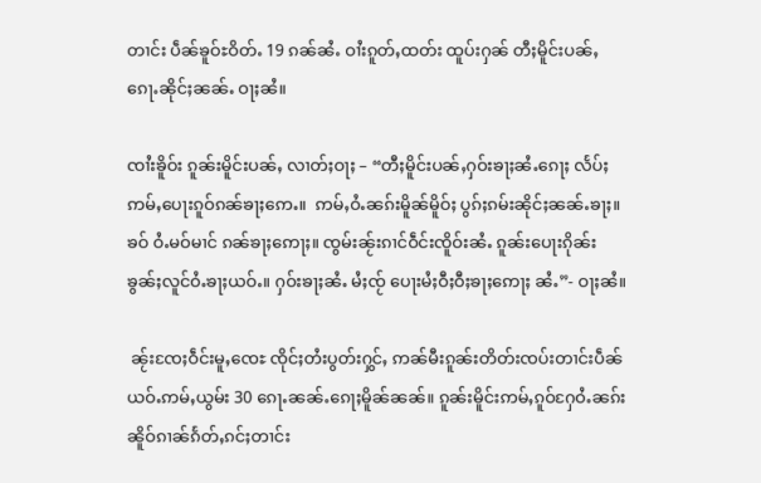တၢင်း ပဵၼ်ၶူဝ်ႊဝိတ်ႉ 19 ၵၼ်ၼႆႉ ဝၢႆးၵူတ်ႇထတ်း ထူပ်းႁၼ် တီႈမိူင်းပၼ်ႇၵေႃႉၼိုင်ႈၼၼ်ႉ ဝႃႈၼႆ။

ၸၢႆးၶိူဝ်း ၵူၼ်းမိူင်းပၼ်ႇ လၢတ်ႈဝႃႈ – “တီႈမိူင်းပၼ်ႇႁဝ်းၶႃႈၼႆႉၵေႃႈ လႅပ်ႈဢမ်ႇပေႃးၵူဝ်ၵၼ်ၶႃႈဢေႉ။  ဢမ်ႇဝႆႉၼၵ်းမိူၼ်မိူဝ်ႈ ပွၵ်ႈၵမ်းၼိုင်ႈၼၼ်ႉၶႃႈ။ ၶဝ် ဝႆႉမဝ်မၢင် ၵၼ်ၶႃႈဢေႃႈ။ ၸွမ်းၼႂ်းၵၢင်ဝဵင်းၸိူဝ်းၼႆႉ ၵူၼ်းပေႃးၵိုၼ်းၶွၼ်ႈလူင်ဝႆႉၶႃႈယဝ်ႉ။ ႁဝ်းၶႃႈၼႆႉ မႆႈၸႂ် ပေႃးမႆႈဝီႈဝီႈၶႃႈဢေႃႈ ၼႆႉ”- ဝႃႈၼႆ။

 ၼႂ်းၸႄႈဝဵင်းမူႇၸေႊ ၸိုင်ႈတႆးပွတ်းႁွင်ႇ ဢၼ်မီးၵူၼ်းတိတ်းၸပ်းတၢင်းပဵၼ်ယဝ်ႉဢမ်ႇယွမ်း 30 ၵေႃႉၼၼ်ႉၵေႃႈမိူၼ်ၼၼ်။ ၵူၼ်းမိူင်းဢမ်ႇၵူဝ်ႁႄဝႆႉၼၵ်းၼိူဝ်ၵၢၼ်ၵႅတ်ႇၵင်ႈတၢင်း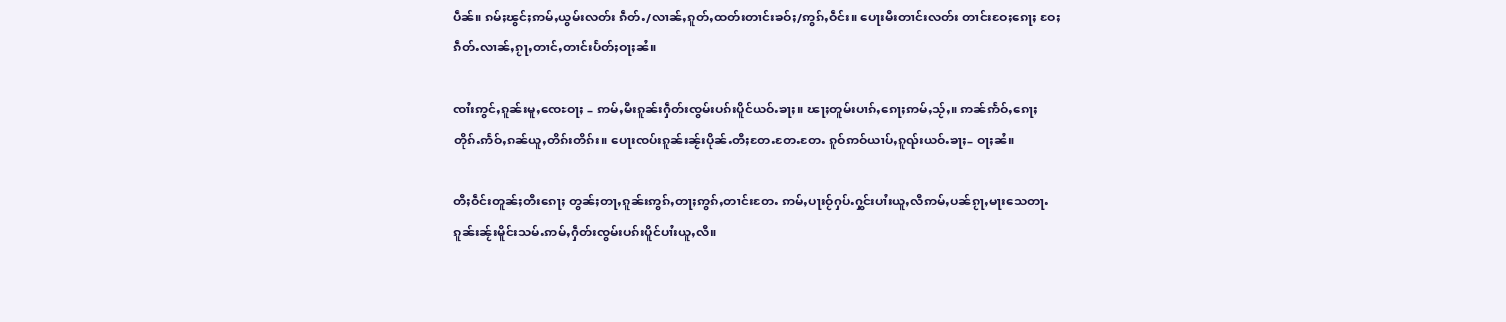ပဵၼ်။ ၵမ်ႈၽွင်ႈဢမ်ႇယွမ်းလတ်း ၵဵတ်ႉ/လၢၼ်ႇၵူတ်ႇထတ်းတၢင်းၶဝ်ႈ/ဢွၵ်ႇဝဵင်း။ ပေႃးမီးတၢင်းလတ်း တၢင်းဝႄႈၵေႃႈ ဝႄႈၵဵတ်ႉလၢၼ်ႇၵႂႃႇတၢင်ႇတၢင်းပႅတ်ႈဝႃႈၼႆ။

ၸၢႆးဢွင်ႇၵူၼ်းမူႇၸေႊဝႃႈ – ဢမ်ႇမီးၵူၼ်းႁဵတ်းၸွမ်းပၵ်းပိူင်ယဝ်ႉၶႃႈ။ ၽႃႈတူမ်းပၢၵ်ႇၵေႃႈဢမ်ႇသႂ်ႇ။ ဢၼ်ဢႅဝ်ႇၵေႃႈတိုၵ်ႉဢႅဝ်ႇၵၼ်ယူႇတိၵ်းတိၵ်း။ ပေႃးၸပ်းၵူၼ်းၼႂ်းပိုၼ်ႉတီႈတႄႉတႄႉတႄႉ ၵူဝ်ဢဝ်ယၢပ်ႇၵူၺ်းယဝ်ႉၶႃႈ– ဝႃႈၼႆ။

တီႈဝဵင်းတူၼ်ႈတီးၵေႃႈ တွၼ်ႈတႃႇၵူၼ်းဢွၵ်ႇတႃႈဢွၵ်ႇတၢင်းတႄႉ ဢမ်ႇပႃးဝႂ်ႁပ်ႉႁွင်းပၢႆးယူႇလီဢမ်ႇပၼ်ၵႂႃႇမႃးသေတႃႉ ၵူၼ်းၼႂ်းမိူင်းသမ်ႉဢမ်ႇႁဵတ်းၸွမ်းပၵ်းပိူင်ပၢႆးယူႇလီ။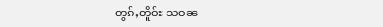တွၵ်ႇတိူဝ်ႊ သဝၼ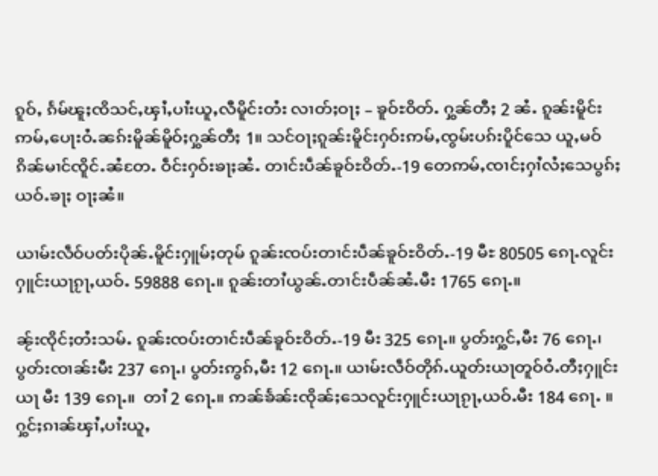ၵူဝ်ႇ ၵႅမ်ၽူႈၸိသင်ႇၾၢႆႇပၢႆးယူႇလီမိူင်းတႆး လၢတ်ႈဝႃႈ – ၶူဝ်ႊဝိတ်ႉ ႁွၼ်တီႈ 2 ၼႆႉ ၵူၼ်းမိူင်းဢမ်ႇပေႃးဝႆႉၼၵ်းမိူၼ်မိူဝ်ႈႁွၼ်တီႈ 1။ သင်ဝႃႈၵူၼ်းမိူင်းႁဝ်းဢမ်ႇၸွမ်းပၵ်းပိူင်သေ ယူႇမဝ်ၵိၼ်မၢင်ၸိူင်ႉၼႆတႄႉ ဝဵင်းႁဝ်းၶႃႈၼႆႉ တၢင်းပဵၼ်ၶူဝ်ႊဝိတ်ႉ-19 တေဢမ်ႇၸၢင်ႈႁၢႆလႆႈသေပွၵ်ႈယဝ်ႉၶႃႈ ဝႃႈၼႆ။

ယၢမ်းလဵဝ်ပတ်းပိုၼ်ႉမိူင်းႁူမ်ႈတုမ် ၵူၼ်းၸပ်းတၢင်းပဵၼ်ၶူဝ်ႊဝိတ်ႉ-19 မီႊ 80505 ၵေႃႉလူင်းႁူင်းယႃၵႂႃႇယဝ်ႉ 59888 ၵေႃႉ။ ၵူၼ်းတၢႆယွၼ်ႉတၢင်းပဵၼ်ၼႆႉမီး 1765 ၵေႃႉ။

ၼႂ်းၸိုင်ႈတႆးသမ်ႉ ၵူၼ်းၸပ်းတၢင်းပဵၼ်ၶူဝ်ႊဝိတ်ႉ-19 မီး 325 ၵေႃႉ။ ပွတ်းႁွင်ႇမီး 76 ၵေႃႉ၊ ပွတ်းၸၢၼ်းမီး 237 ၵေႃႉ၊ ပွတ်းဢွၵ်ႇမီး 12 ၵေႃႉ။ ယၢမ်းလဵဝ်တိုၵ်ႉယူတ်းယႃတူဝ်ဝႆႉတီႈႁူင်းယႃ မီး 139 ၵေႃႉ။  တၢႆ 2 ၵေႃႉ။ ဢၼ်ၶႅၼ်းၸိုၼ်ႈသေလူင်းႁူင်းယႃၵႂႃႇယဝ်ႉမီး 184 ၵေႃႉ ။ ႁွင်ႈၵၢၼ်ၾၢႆႇပၢႆးယူႇ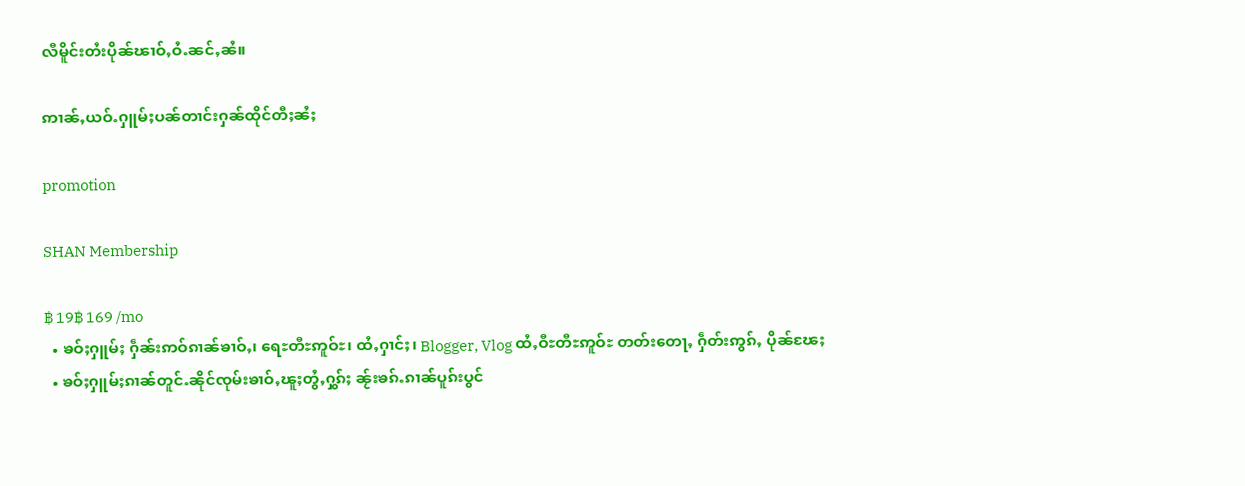လီမိူင်းတႆးပိုၼ်ၽၢဝ်ႇဝႆႉၼင်ႇၼႆ။

ဢၢၼ်ႇယဝ်ႉႁူမ်ႈပၼ်တၢင်းႁၼ်ထိုင်တီႈၼႆႈ

promotion

SHAN Membership

฿ 19฿ 169 /mo
  • ၶဝ်ႈႁူမ်ႈ ႁဵၼ်းဢဝ်ၵၢၼ်ၶၢဝ်ႇ၊ ရေႊတီႊဢူဝ်ႊ၊ ထႆႇႁၢင်ႈ၊ Blogger, Vlog ထႆႇဝီႊတီႊဢူဝ်ႊ တတ်းတေႃႇ ႁဵတ်းဢွၵ်ႇ ပိုၼ်ၽႄႈ
  • ၶဝ်ႈႁူမ်ႈၵၢၼ်တူင်ႉၼိုင်ၸုမ်းၶၢဝ်ႇၽူႈတွႆႇႁွၵ်ႈ ၼႂ်းၶၵ်ႉၵၢၼ်ပူၵ်းပွင်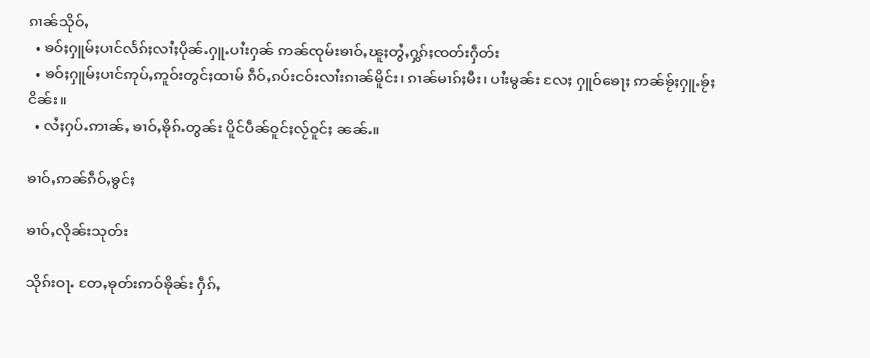ၵၢၼ်သိုဝ်ႇ
  • ၶဝ်ႈႁူမ်ႈပၢင်လႅၵ်ႈလၢႆႈပိုၼ်ႉႁူႉပၢႆးႁၼ် ဢၼ်ၸုမ်းၶၢဝ်ႇၽူႈတွႆႇႁွၵ်ႈၸတ်းႁဵတ်း
  • ၶဝ်ႈႁူမ်ႈပၢင်ဢုပ်ႇဢူဝ်းတွင်ႈထၢမ် ၵဵဝ်ႇၵပ်းငဝ်းလၢႆးၵၢၼ်မိူင်း၊ ၵၢၼ်မၢၵ်ႈမီး၊ ပၢႆးမွၼ်း လႄႈ ႁူဝ်ၶေႃႈ ဢၼ်ၶႂ်ႈႁူႉၶႂ်ႈငိၼ်း။
  • လႆႈႁပ်ႉဢၢၼ်ႇ ၶၢဝ်ႇၶိုၵ်ႉတွၼ်း ပိူင်ပဵၼ်ဝူင်ႈလႂ်ဝူင်ႈ ၼၼ်ႉ။

ၶၢဝ်ႇဢၼ်ၵဵဝ်ႇၶွင်ႈ

ၶၢဝ်ႇလိုၼ်းသုတ်း

သိုၵ်းဝႃႉ တႄႇၶုတ်းဢဝ်ၶိုၼ်း ႁဵၵ်ႇ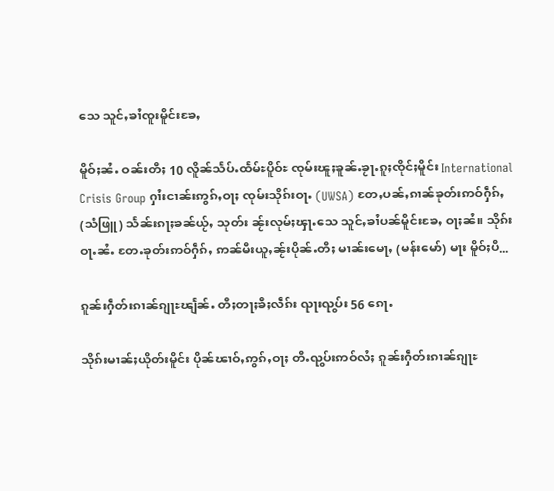သေ သူင်ႇၶၢႆၸူးမိူင်းၶႄႇ

မိူဝ်ႈၼႆႉ ဝၼ်းတီႈ 10 လိူၼ်သႅပ်ႉထႅမ်ႊပိူဝ်ႊ ၸုမ်းၽူႈၶူၼ်ႉၶႂႃႉၵူႈၸိုင်ႈမိူင်း International Crisis Group ႁၢႆးငၢၼ်းဢွၵ်ႇဝႃႈ ၸုမ်းသိုၵ်းဝႃႉ (UWSA) တႄႇပၼ်ႇၵၢၼ်ၶုတ်းဢဝ်ႁဵၵ်ႇ (သံဖြူ) သႅၼ်းၵႃႈၶၼ်ယႂ်ႇ သုတ်း ၼႂ်းလုမ်ႈၾႃႉသေ သူင်ႇၶၢႆပၼ်မိူင်းၶႄႇ ဝႃႈၼႆ။ သိုၵ်းဝႃႉၼႆႉ တႄႉၶုတ်းဢဝ်ႁဵၵ်ႇ ဢၼ်မီးယူႇၼႂ်းပိုၼ်ႉတီႈ မၢၼ်းမေႃႇ (မန်းမော်) မႃး မိူဝ်ႈပီ...

ၵူၼ်းႁဵတ်းၵၢၼ်ၵျႃႊၽျႅၼ်ႉ တီႈတႃႈၶီႈလဵၵ်း ၺႃးၺွပ်း 56 ၵေႃႉ

သိုၵ်းမၢၼ်ႈယိုတ်းမိူင်း ပိုၼ်ၽၢဝ်ႇဢွၵ်ႇဝႃႈ တီႉၺွပ်းဢဝ်လႆႈ ၵူၼ်းႁဵတ်းၵၢၼ်ၵျႃႊ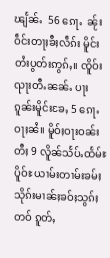ၽျႅၼ်ႉ  56 ၵေႃႉ  ၼႂ်းဝဵင်းတႃႈၶီႈလဵၵ်း မိူင်းတႆးပွတ်းဢွၵ်ႇ။ ၸိူဝ်းၺႃးတီႉၼၼ်ႉ ပႃးၵူၼ်းမိူင်းၶႄႇ 5 ၵေႃႉ ဝႃႈၼႆ။ မိူဝ်ႈဝႃးဝၼ်းတီႈ 9 လိူၼ်သႅပ်ႉထႅမ်ႊပိူဝ်ႊ ယၢမ်းတၢမ်းၶမ်ႈ သိုၵ်းမၢၼ်ႈၶဝ်ႈသွၵ်ႈတဝ် ၵူတ်ႇ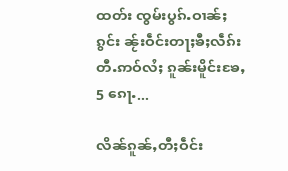ထတ်း ၸွမ်းပွၵ်ႉဝၢၼ်ႈၵွင်း ၼႂ်းဝဵင်းတႃႈၶီႈလဵၵ်း  တီႉဢဝ်လႆႈ ၵူၼ်းမိူင်းၶႄႇ 5 ၵေႃႉ...

လိၼ်ၵူၼ်ႇတီႈဝဵင်း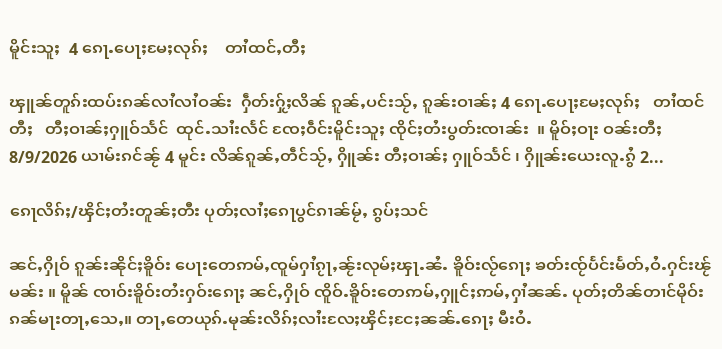မိူင်းသူႈ  4 ၵေႃႉပေႃႈမႄႈလုၵ်ႈ    တၢႆထင်ႇတီႈ

ၾူၼ်တူၵ်းထပ်းၵၼ်လၢႆလၢႆဝၼ်း  ႁဵတ်းႁႂ်ႈလိၼ် ၵူၼ်ႇပင်းသႂ်ႇ ၵူၼ်းဝၢၼ်ႈ 4 ၵေႃႉပေႃႈမႄႈလုၵ်ႈ   တၢႆထင်တီႈ   တီႈဝၢၼ်ႈႁူဝ်သႅင်  ထုင်ႉသၢႆးလႅင် ၸႄႈဝဵင်းမိူင်းသူႈ ၸိုင်ႈတႆးပွတ်းၸၢၼ်း  ။ မိူဝ်ႈဝႃး ဝၼ်းတီႈ 8/9/2026 ယၢမ်းၵင်ၼႂ် 4 မူင်း လိၼ်ၵူၼ်ႇတဵင်သႂ်ႇ ႁိူၼ်း တီႈဝၢၼ်ႈ ႁူဝ်သႅင် ၊ ႁိူၼ်းယေးလူႉၵွႆ 2...

ၵေႃလိၵ်ႈ/ၾိင်ႈတႆးတူၼ်ႈတီး ပုတ်ႈလၢႆႈၵေႃပွင်ၵၢၼ်မႂ်ႇ ၵွပ်ႈသင်

ၼင်ႇႁိုဝ် ၵူၼ်းၼိုင်ႈၶိူဝ်း ပေႃးတေဢမ်ႇၸူမ်ႁၢႆၵႂႃႇၼႂ်းလုမ်ႈၾႃႉၼႆႉ ၶိူဝ်းလႂ်ၵေႃႈ ၶတ်းၸႂ်ပႅင်းမႅတ်ႇဝႆႉႁင်းၽႂ်မၼ်း ။ မိူၼ် ၸၢဝ်းၶိူဝ်းတႆးႁဝ်းၵေႃႈ ၼင်ႇႁိုဝ် ၸိူဝ်ႉၶိူဝ်းတေဢမ်ႇႁူင်ႈဢမ်ႇႁၢႆၼၼ်ႉ ပုတ်ႈတိၼ်တၢင်မိုဝ်းၵၼ်မႃးတႃႇသေႇ။ တႃႇတေယုၵ်ႉမုၼ်းလိၵ်ႈလၢႆးလႄႈၾိင်ႈငႄႈၼၼ်ႉၵေႃႈ မီးဝႆႉ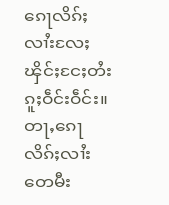ၵေႃလိၵ်ႈလၢႆးလႄႈၾိင်ႈငႄႈတႆးၵူႈဝဵင်းဝဵင်း။ တႃႇၵေႃလိၵ်ႈလၢႆးတေမီး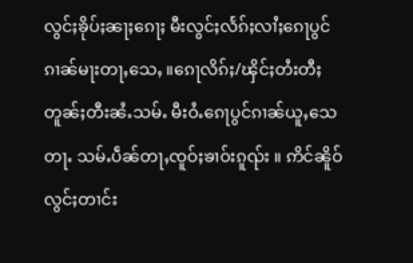လွင်ႈၶိုပ်ႈၼႃႈၵေႃႈ မီးလွင်ႈလႅၵ်ႈလၢႆႈၵေႃပွင်ၵၢၼ်မႃးတႃႇသေႇ ။ၵေႃလိၵ်ႈ/ၾိင်ႈတႆးတီႈတူၼ်ႈတီးၼႆႉသမ်ႉ မီးဝႆႉၵေႃပွင်ၵၢၼ်ယူႇသေတႃႉ သမ်ႉပဵၼ်တႃႇၸူဝ်ႈၶၢဝ်းၵူၺ်း ။ ဢိင်ၼိူဝ်လွင်ႈတၢင်း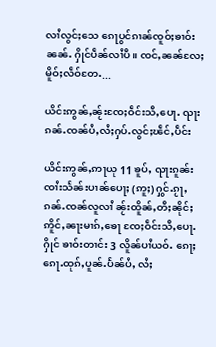လၢႆလွင်ႈသေ ၵေႃပွင်ၵၢၼ်ၸူဝ်ႈၶၢဝ်းၼၼ်ႉ ႁိုင်ပဵၼ်လၢႆပီ။ ၸင်ႇၼၼ်လႄႈ မိူဝ်ႈလဵဝ်တႄႉ...

ယိင်းဢွၼ်ႇၼႂ်းၸႄႈဝဵင်းသီႇပေႃႉ ၺႃးၵၼ်ႉၸၼ်ပႆႇလႆႈႁပ်ႉလွင်ႈၽဵင်ႇပဵင်း

ယိင်းဢွၼ်ႇဢႃယု 11 ၶူပ်ႇ ၺႃးၵူၼ်းၸၢႆးသႅၼ်းပၢၼ်ပေႃႈ (ဢူႈ) ႁွင်ႉၵႂႃႇၵၼ်ႉၸၼ်လူလၢႆ ၼႂ်းထိူၼ်ႇတီႈၼိုင်ႈ ဢိူင်ႇၼႃးမၢၵ်ႇၶေႃ ၸႄႈဝဵင်းသီႇပေႃႉ ႁိုင် ၶၢဝ်းတၢင်း 3 လိူၼ်ပၢႆယဝ်ႉ ၵေႃႈ ၵေႃႉထုၵ်ႇပူၼ်ႉပႅၼ်ပႆႇ လႆႈ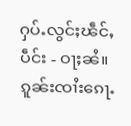ႁပ်ႉလွင်ႈၽဵင်ႇပဵင်း - ဝႃႈၼႆ။ ၵူၼ်းၸၢႆးၵေႃႉ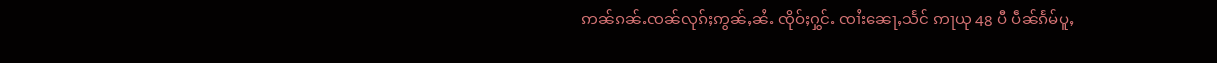ဢၼ်ၵၼ်ႉၸၼ်လုၵ်ႈဢွၼ်ႇၼႆႉ ၸိုဝ်ႈႁွင်ႉ ၸၢႆးၼေႃႇသႅင် ဢႃယု 48 ပီ ပဵၼ်ၵႅမ်ပူႇ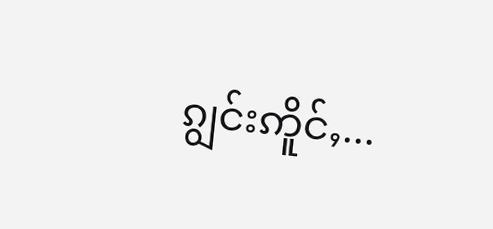ၵျွင်းဢိူင်ႇ...